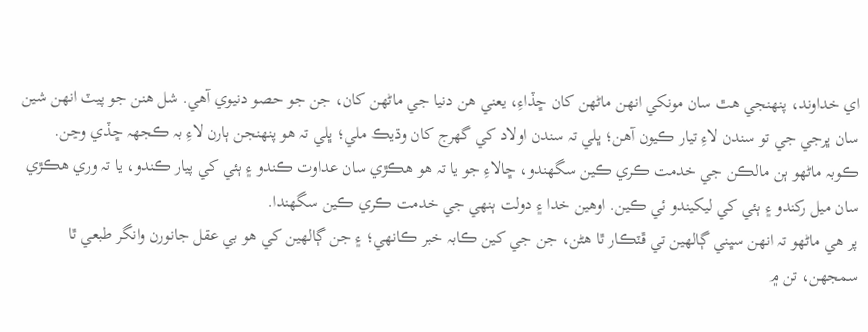اي خداوند، پنهنجي هٿ سان مونکي انهن ماڻهن کان ڇڏاءِ، يعني هن دنيا جي ماڻهن کان، جن جو حصو دنيوي آهي. شل هنن جو پيٽ انهن شين سان ڀرجي جي تو سندن لاءِ تيار ڪيون آهن؛ ڀلي تہ سندن اولاد کي گهرج کان وڌيڪ ملي؛ ڀلي تہ هو پنهنجن ٻارن لاءِ بہ ڪجهہ ڇڏي وڃن.
ڪوبہ ماڻهو ٻن مالڪن جي خدمت ڪري ڪين سگهندو، ڇالاءِ جو يا تہ هو هڪڙي سان عداوت ڪندو ۽ ٻئي کي پيار ڪندو، يا تہ وري هڪڙي سان ميل رکندو ۽ ٻئي کي ليکيندو ئي ڪين. اوهين خدا ۽ دولت ٻنهي جي خدمت ڪري ڪين سگهندا.
پر هي ماڻهو تہ انهن سڀني ڳالهين تي ڦٽڪار ٿا هڻن، جن جي کين ڪابہ خبر ڪانهي؛ ۽ جن ڳالهين کي هو بي عقل جانورن وانگر طبعي ٿا سمجهن، تن ۾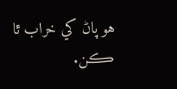هو پاڻ کي خراب ٿا ڪن.